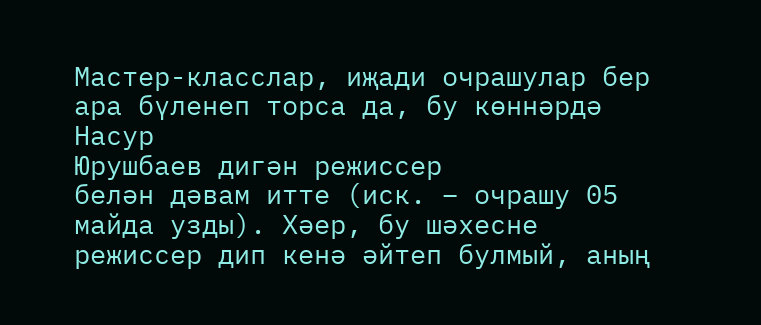Мастер-класслар, иҗади очрашулар бер ара бүленеп торса да, бу көннәрдә Насур
Юрушбаев дигән режиссер
белән дәвам итте (иск. – очрашу 05 майда узды). Хәер, бу шәхесне
режиссер дип кенә әйтеп булмый, аның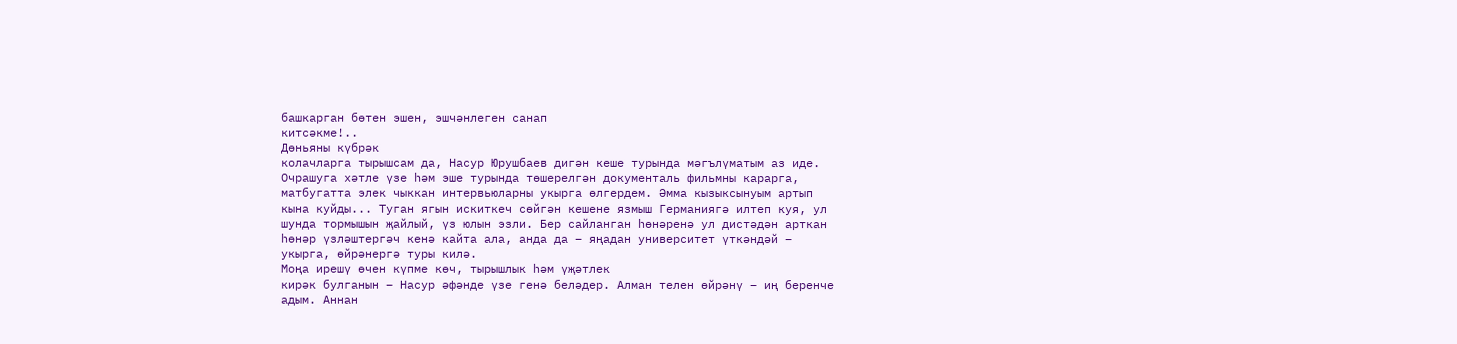башкарган бөтен эшен, эшчәнлеген санап
китсәкме!..
Дөньяны күбрәк
колачларга тырышсам да, Насур Юрушбаев дигән кеше турында мәгълүматым аз иде.
Очрашуга хәтле үзе һәм эше турында төшерелгән документаль фильмны карарга,
матбугатта элек чыккан интервьюларны укырга өлгердем. Әмма кызыксынуым артып
кына куйды... Туган ягын искиткеч сөйгән кешене язмыш Германиягә илтеп куя, ул
шунда тормышын җайлый, үз юлын эзли. Бер сайланган һөнәренә ул дистәдән арткан
һөнәр үзләштергәч кенә кайта ала, анда да – яңадан университет үткәндәй –
укырга, өйрәнергә туры килә.
Моңа ирешү өчен күпме көч, тырышлык һәм үҗәтлек
кирәк булганын – Насур әфәнде үзе генә беләдер. Алман телен өйрәнү – иң беренче
адым. Аннан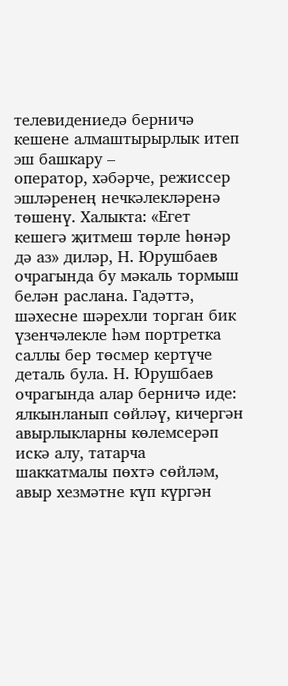телевидениедә берничә кешене алмаштырырлык итеп эш башкару –
оператор, хәбәрче, режиссер эшләренең нечкәлекләренә төшенү. Халыкта: «Егет
кешегә җитмеш төрле һөнәр дә аз» диләр, Н. Юрушбаев очрагында бу мәкаль тормыш
белән раслана. Гадәттә, шәхесне шәрехли торган бик үзенчәлекле һәм портретка
саллы бер төсмер кертүче деталь була. Н. Юрушбаев очрагында алар берничә иде:
ялкынланып сөйләү, кичергән авырлыкларны көлемсерәп искә алу, татарча
шаккатмалы пөхтә сөйләм, авыр хезмәтне күп күргән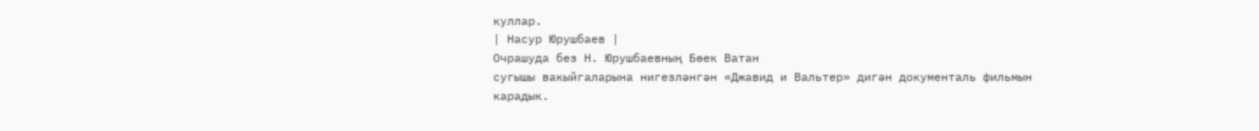куллар.
| Насур Юрушбаев |
Очрашуда без Н. Юрушбаевның Бөек Ватан
сугышы вакыйгаларына нигезләнгән «Джавид и Вальтер» дигән документаль фильмын
карадык.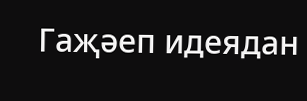Гаҗәеп идеядан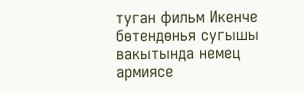туган фильм Икенче бөтендөнья сугышы вакытында немец армиясе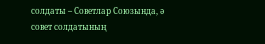солдаты – Советлар Союзында, ә совет солдатының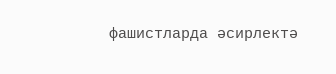фашистларда әсирлектә